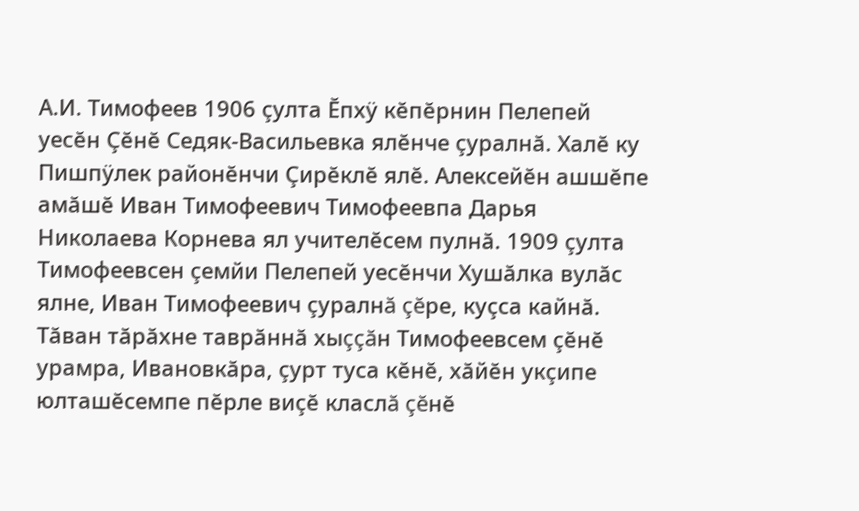А.И. Тимофеев 1906 çулта Ĕпхÿ кĕпĕрнин Пелепей уесĕн Çĕнĕ Седяк-Васильевка ялĕнче çуралнă. Халĕ ку Пишпÿлек районĕнчи Çирĕклĕ ялĕ. Алексейĕн ашшĕпе амăшĕ Иван Тимофеевич Тимофеевпа Дарья Николаева Корнева ял учителĕсем пулнă. 1909 çулта Тимофеевсен çемйи Пелепей уесĕнчи Хушăлка вулăс ялне, Иван Тимофеевич çуралнă çĕре, куçса кайнă. Тăван тăрăхне таврăннă хыççăн Тимофеевсем çĕнĕ урамра, Ивановкăра, çурт туса кĕнĕ, хăйĕн укçипе юлташĕсемпе пĕрле виçĕ класлă çĕнĕ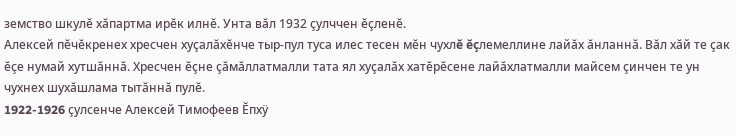земство шкулĕ хăпартма ирĕк илнĕ. Унта вăл 1932 çулччен ĕçленĕ.
Алексей пĕчĕкренех хресчен хуçалăхĕнче тыр-пул туса илес тесен мĕн чухлĕ ĕçлемеллине лайăх ăнланнă. Вăл хăй те çак ĕçе нумай хутшăннă. Хресчен ĕçне çăмăллатмалли тата ял хуçалăх хатĕрĕсене лайăхлатмалли майсем çинчен те ун чухнех шухăшлама тытăннă пулĕ.
1922-1926 çулсенче Алексей Тимофеев Ĕпхÿ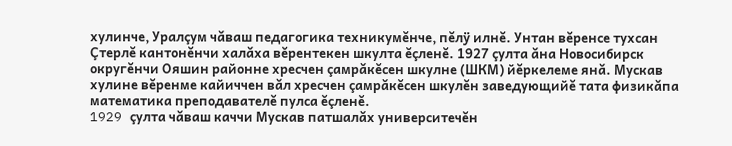хулинче, Уралçум чăваш педагогика техникумĕнче, пĕлÿ илнĕ. Унтан вĕренсе тухсан Çтерлĕ кантонĕнчи халăха вĕрентекен шкулта ĕçленĕ. 1927 çулта ăна Новосибирск округĕнчи Ояшин районне хресчен çамрăкĕсен шкулне (ШКМ) йĕркелеме янă. Мускав хулине вĕренме кайиччен вăл хресчен çамрăкĕсен шкулĕн заведующийĕ тата физикăпа математика преподавателĕ пулса ĕçленĕ.
1929 çулта чăваш каччи Мускав патшалăх университечĕн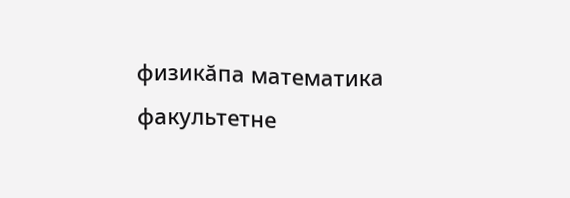физикăпа математика факультетне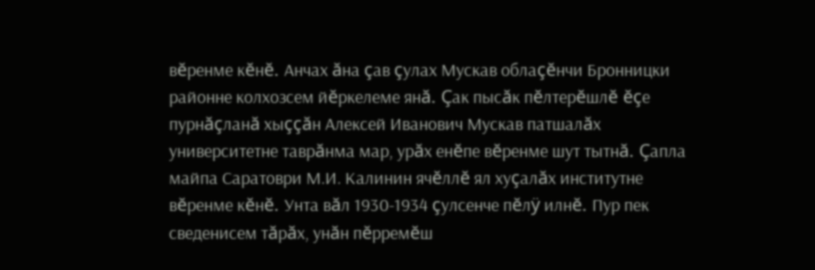вĕренме кĕнĕ. Анчах ăна çав çулах Мускав облаçĕнчи Бронницки районне колхозсем йĕркелеме янă. Çак пысăк пĕлтерĕшлĕ ĕçе пурнăçланă хыççăн Алексей Иванович Мускав патшалăх университетне таврăнма мар, урăх енĕпе вĕренме шут тытнă. Çапла майпа Саратоври М.И. Калинин ячĕллĕ ял хуçалăх институтне вĕренме кĕнĕ. Унта вăл 1930-1934 çулсенче пĕлÿ илнĕ. Пур пек сведенисем тăрăх, унăн пĕрремĕш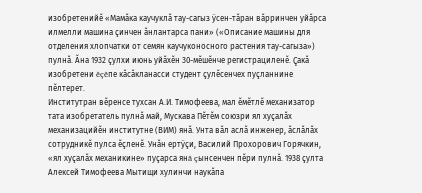изобретенийĕ «Мамăка каучуклă тау-сагыз ÿсен-тăран вăрринчен уйăрса илмелли машина çинчен ăнлантарса пани» («Описание машины для отделения хлопчатки от семян каучуконосного растения тау-сагыза») пулнă. Ăна 1932 çулхи июнь уйăхĕн 30-мĕшĕнче регистрациленĕ. Çакă изобретени ĕçĕпе кăсăкланасси студент çулĕсенчех пуçланнине пĕлтерет.
Институтран вĕренсе тухсан А.И. Тимофеева, мал ĕмĕтлĕ механизатор тата изобретатель пулнă май, Мускава Пĕтĕм союзри ял хуçалăх механизацийĕн институтне (ВИМ) янă. Унта вăл аслă инженер, ăслăлăх сотрудникĕ пулса ĕçленĕ. Унăн ертÿçи, Василий Прохорович Горячкин, «ял хуçалăх механикине» пуçарса янă çынсенчен пĕри пулнă. 1938 çулта Алексей Тимофеева Мытищи хулинчи наукăпа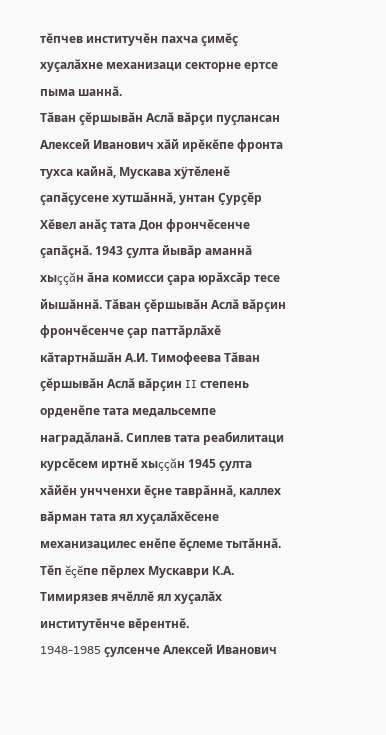тĕпчев институчĕн пахча çимĕç хуçалăхне механизаци секторне ертсе пыма шаннă.
Тăван çĕршывăн Аслă вăрçи пуçлансан Алексей Иванович хăй ирĕкĕпе фронта тухса кайнă, Мускава хÿтĕленĕ çапăçусене хутшăннă, унтан Çурçĕр Хĕвел анăç тата Дон фрончĕсенче çапăçнă. 1943 çулта йывăр аманнă хыççăн ăна комисси çара юрăхсăр тесе йышăннă. Тăван çĕршывăн Аслă вăрçин фрончĕсенче çар паттăрлăхĕ кăтартнăшăн А.И. Тимофеева Тăван çĕршывăн Аслă вăрçин II степень орденĕпе тата медальсемпе наградăланă. Сиплев тата реабилитаци курсĕсем иртнĕ хыççăн 1945 çулта хăйĕн унчченхи ĕçне таврăннă, каллех вăрман тата ял хуçалăхĕсене механизацилес енĕпе ĕçлеме тытăннă. Тĕп ĕçĕпе пĕрлех Мускаври К.А. Тимирязев ячĕллĕ ял хуçалăх институтĕнче вĕрентнĕ.
1948-1985 çулсенче Алексей Иванович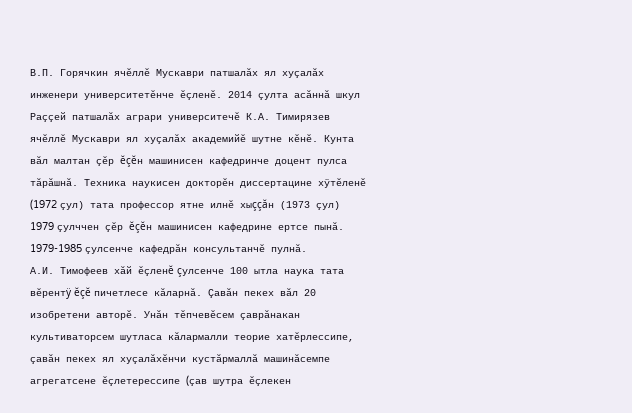В.П. Горячкин ячĕллĕ Мускаври патшалăх ял хуçалăх инженери университетĕнче ĕçленĕ. 2014 çулта асăннă шкул Раççей патшалăх аграри университечĕ К.А. Тимирязев ячĕллĕ Мускаври ял хуçалăх академийĕ шутне кĕнĕ. Кунта вăл малтан çĕр ĕçĕн машинисен кафедринче доцент пулса тăрăшнă. Техника наукисен докторĕн диссертацине хÿтĕленĕ (1972 çул) тата профессор ятне илнĕ хыççăн (1973 çул) 1979 çулччен çĕр ĕçĕн машинисен кафедрине ертсе пынă. 1979-1985 çулсенче кафедрăн консультанчĕ пулнă.
А.И. Тимофеев хăй ĕçленĕ çулсенче 100 ытла наука тата вĕрентÿ ĕçĕ пичетлесе кăларнă. Çавăн пекех вăл 20 изобретени авторĕ. Унăн тĕпчевĕсем çаврăнакан культиваторсем шутласа кăлармалли теорие хатĕрлессипе, çавăн пекех ял хуçалăхĕнчи кустăрмаллă машинăсемпе агрегатсене ĕçлетерессипе (çав шутра ĕçлекен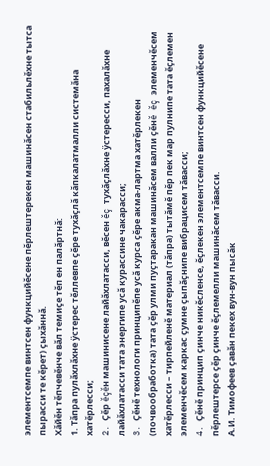элементсемпе винтсен функцийĕсене пĕрлештерекен машинăсен стабильлĕхне тытса пырасси те кĕрет) çыхăннă.
Хăйĕн тĕпчевĕнче вăл темиçе тĕп ен палăртнă:
1. Тăпра пулăхлăхне ÿстерес тĕллевпе çĕре тухăçлă кăпкалатмалли системăна хатĕрлесси;
2. Çĕр ĕçĕн машинисене лайăхлатасси, вĕсен ĕç тухăçлăхне ÿстересси, пахалăхне лайăхлатасси тата энергипе усă курассине чакарасси;
3. Çĕнĕ технологи принципĕпе усă курса çĕре акма-лартма хатĕрлекен (почвообработка) тата çĕр улми пуçтаракан машинăсем валли çĕнĕ ĕç элеменчĕсем хатĕрлесси – тирпейленĕ материал (тăпра) тытăмĕ пĕр пек мар пулнипе тата ĕçлемен элеменчĕсем каркас çумне çыпăçнипе вибрацисем тăвасси;
4. Çĕнĕ принцип çинче никĕсленсе, ĕçлекен элементсемпе винтсен функцийĕсене пĕрлештерсе çĕр çинче ĕçлемелли машинăсем тăвасси.
А.И. Тимофеев çавăн пекех вун-вун пысăк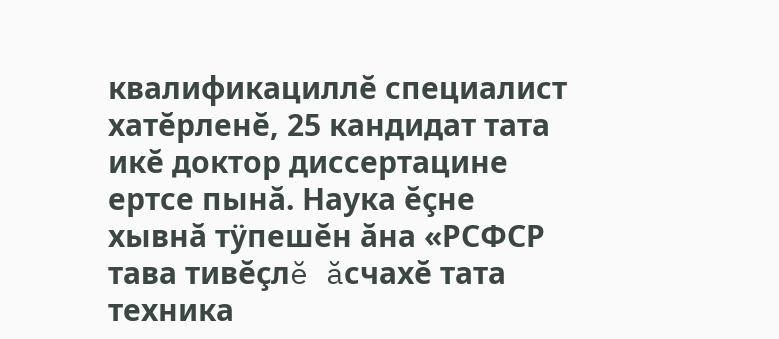квалификациллĕ специалист хатĕрленĕ, 25 кандидат тата икĕ доктор диссертацине ертсе пынă. Наука ĕçне хывнă тÿпешĕн ăна «РСФСР тава тивĕçлĕ ăсчахĕ тата техника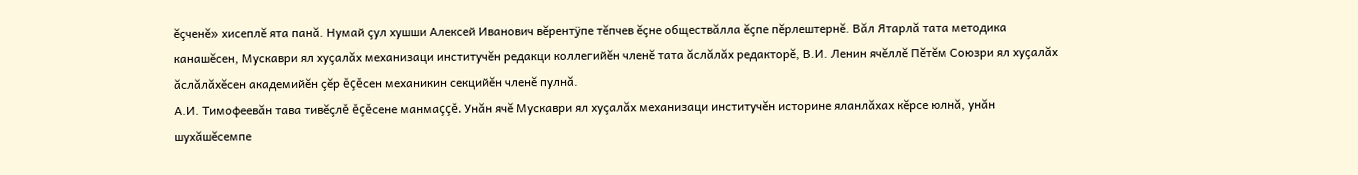ĕçченĕ» хисеплĕ ята панă. Нумай çул хушши Алексей Иванович вĕрентÿпе тĕпчев ĕçне обществăлла ĕçпе пĕрлештернĕ. Вăл Ятарлă тата методика канашĕсен, Мускаври ял хуçалăх механизаци институчĕн редакци коллегийĕн членĕ тата ăслăлăх редакторĕ, В.И. Ленин ячĕллĕ Пĕтĕм Союзри ял хуçалăх ăслăлăхĕсен академийĕн çĕр ĕçĕсен механикин секцийĕн членĕ пулнă.
А.И. Тимофеевăн тава тивĕçлĕ ĕçĕсене манмаççĕ. Унăн ячĕ Мускаври ял хуçалăх механизаци институчĕн историне яланлăхах кĕрсе юлнă, унăн шухăшĕсемпе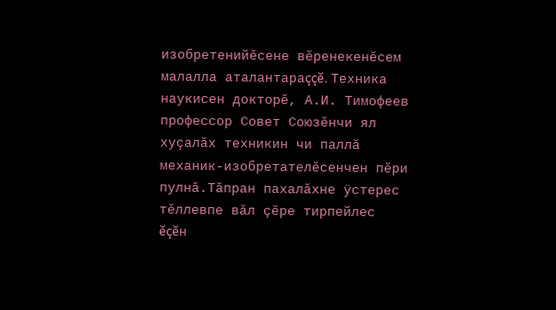изобретенийĕсене вĕренекенĕсем малалла аталантараççĕ. Техника наукисен докторĕ, А.И. Тимофеев профессор Совет Союзĕнчи ял хуçалăх техникин чи паллă механик-изобретателĕсенчен пĕри пулнă.Тăпран пахалăхне ÿстерес тĕллевпе вăл çĕре тирпейлес ĕçĕн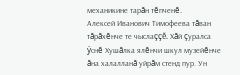механикине тарăн тĕпченĕ.
Алексей Иванович Тимофеева тăван тăрăхĕнче те чыслаççĕ. Хăй çуралса ÿснĕ Хушăлка ялĕнчи шкул музейĕнче ăна халалланă уйрăм стенд пур. Ун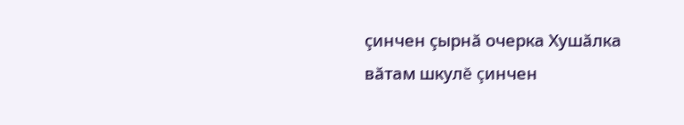çинчен çырнă очерка Хушăлка вăтам шкулĕ çинчен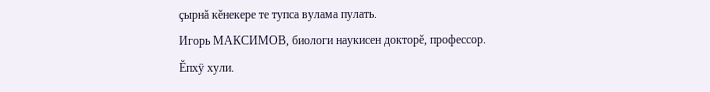çырнă кĕнекере те тупса вулама пулать.
Игорь МАКСИМОВ, биологи наукисен докторĕ, профессор.
Ĕпхÿ хули.